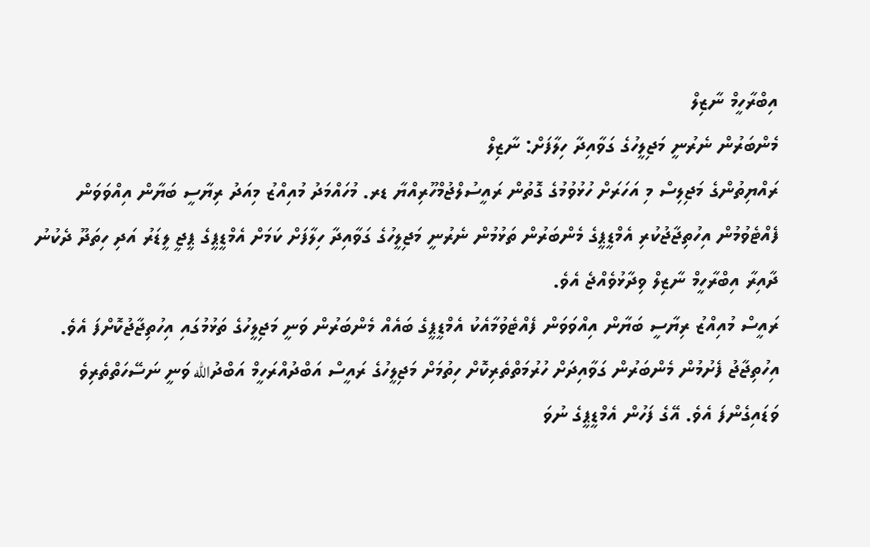އިބްރާހީމް ނާޒިލް
މެންބަރުން ނެރުނީ މަޖިލީހުގެ ގަވާއިދާ ހިލާފަށް: ނާޒިލް
ރައްޔިތުންގެ މަޖިލިސް މި އަހަރަށް ހުޅުވުމުގެ ގޮތުން ރައީސުލްޖުމްހޫރިއްޔާ ޑރ. މުހައްމަދު މުއިއްޒު މިއަދު ރިޔާސީ ބަޔާން އިއްވަވަން ފެއްޓެވުމުން އިހުތިޖާޖުކުރި އެމްޑީޕީގެ މެންބަރުން ތަޅުމުން ނެރުނީ މަޖިލީހުގެ ގަވާއިދާ ހިލާފަށް ކަމަށް އެމްޑީޕީގެ ޕީޖީ ލީޑަރު އަދި ހިތަދޫ ދެކުނު ދާއިރާ އިބްރާހީމް ނާޒިލް ވިދާޅުވެއްޖެ އެވެ.
ރައީސް މުއިއްޒު ރިޔާސީ ބަޔާން އިއްވަވަން ފެއްޓެވުމާއެކު އެމްޑީޕީގެ ބައެއް މެންބަރުން ވަނީ މަޖިލީހުގެ ތަޅުމުގައި އިހުތިޖާޖުކޮށްފަ އެވެ.
އިހުތިޖާޖު ފެށުމުން މެންބަރުން ގަވާއިދަށް ހުރުމަތްތެރިކޮށް ހިތުމަށް މަޖިލީހުގެ ރައީސް އަބްދުއްރަހީމް އަބްދުالله ވަނީ ނަސޭހަތްތެރިވެ ވަޑައިގެންފަ އެވެ. އޭގެ ފަހުން އެމްޑީޕީގެ ނުވަ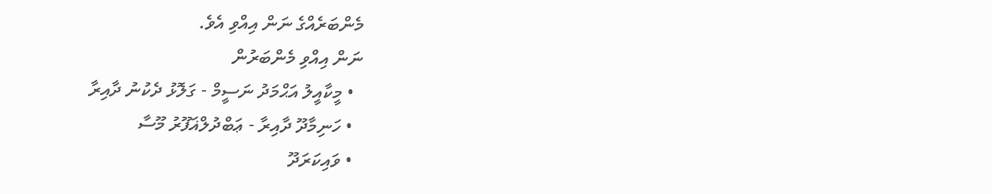މެންބަރެއްގެ ނަން އިއްވި އެވެ.
ނަން އިއްވި މެންބަރުން
  • މީކާއީލު އަޙްމަދު ނަސީމް - ގަލޮޅު ދެކުނު ދާއިރާ
  • ހަނިމާދޫ ދާއިރާ - ޢަބްދުލްޣަފޫރު މޫސާ
  • ވައިކަރަދޫ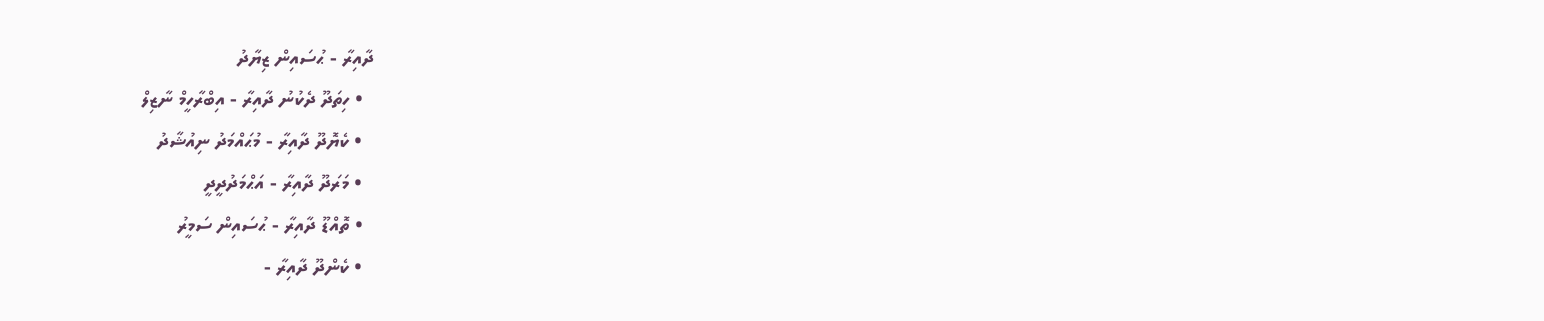ދާއިރާ - ޙުސައިން ޒިޔާދު
  • ހިތަދޫ ދެކުނު ދާއިރާ - އިބްރާހީމް ނާޒިލް
  • ކެޔޮދޫ ދާއިރާ - މުޙައްމަދު ނިއުޝާދު
  • މަރަދޫ ދާއިރާ - އަޙްމަދުދީދީ
  • ތޮއްޑޫ ދާއިރާ - ޙުސައިން ސަމީރު
  • ކެންދޫ ދާއިރާ -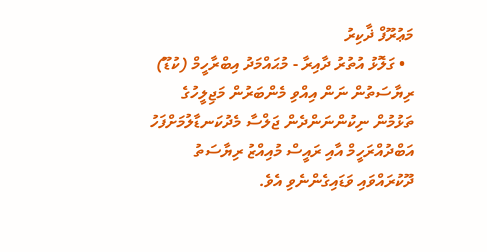މަޢުރޫފް ޛާކިރު
  • ގަލޮޅު އުތުރު ދާއިރާ - މުޙައްމަދު އިބްރާހީމް (ކުޑޫ)
ރިޔާސަތުން ނަން އިއްވި މެންބަރުން މަޖިލީހުގެ ތަޅުމުން ނިކުންނަންދެން ޖަލްސާ މެދުކަނޑާލުމަށްފަހު އަބްދުއްރަހީމް އާއި ރައީސް މުއިއްޒު ރިޔާސަތު ދޫކުރައްވައި ވަޑައިގެންނެވި އެވެ.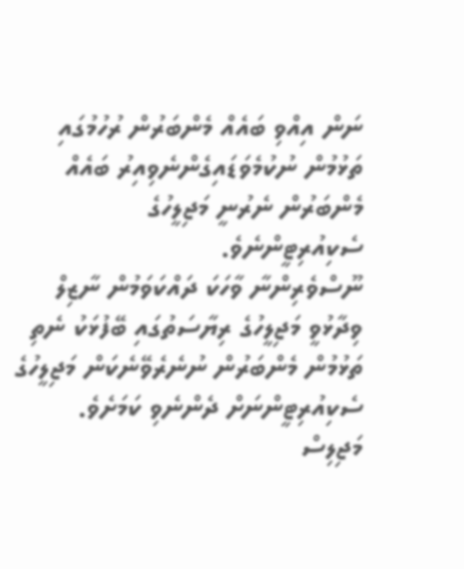ނަން އިއްވި ބައެއް މެންބަރުން ރުހުމުގައި ތަޅުމުން ނުކުމެވަޑައިގެންނެވިއިރު ބައެއް މެންބަރުން ނެރުނީ މަޖިލީހުގެ ސެކިއުރިޓީންނެވެ.
ނޫސްވެރިންނާ ވާހަކަ ދައްކަވަމުން ނާޒިލް ވިދާޅުވީ މަޖިލީހުގެ ރިޔާސަތުގައި ބޭފުޅަކު ނެތި ތަޅުމުން މެންބަރުން ނުނެރެވޭނެކަން މަޖިލީހުގެ ސެކިއުރިޓީންނަށް ދެންނެވި ކަމަށެވެ.
މަޖިލިސް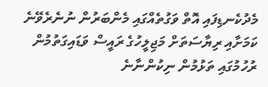މެދުކެނޑިފައި އޮތް ވަގުތެއްގައި މެންބަރުން ނުނެރެވޭނެ ކަމަށާއި ރިޔާސަތަށް މަޖިލީހުގެ ރައީސް ވަޑައިގަތުމުން ރުހުމުގައި ތަޅުމުން ނިކުންނާނެ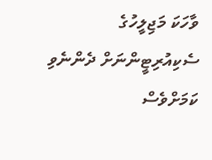ވާހަކަ މަޖިލީހުގެ ސެކިއުރިޓީންނަށް ދެންނެވި ކަމަށްވެސް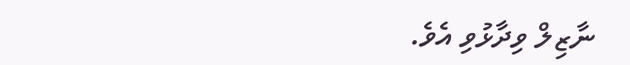ނާޒިލް ވިދާޅުވި އެވެ.